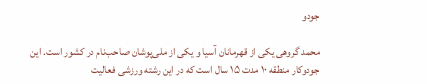جودو

محمد گروهی یکی از قهرمانان آسیا و یکی از ملی‌پوشان صاحب‌نام در کشور است. این جودوکار منطقه ۱۰ مدت ۱۵ سال است که در این رشته ورزشی فعالیت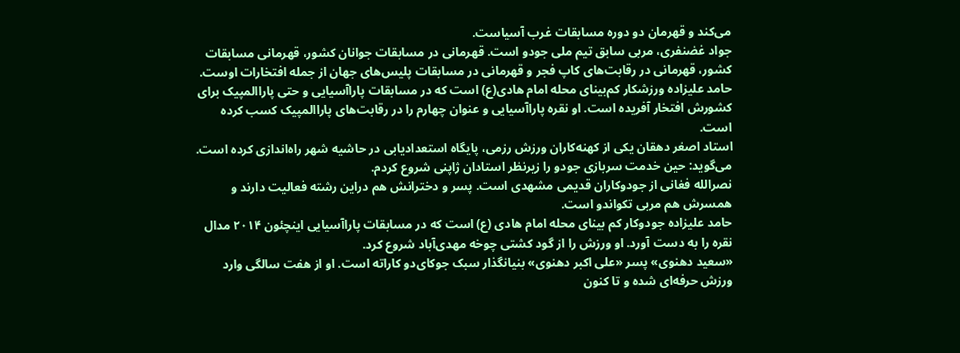می‌کند و قهرمان دو دوره مسابقات غرب آسیاست.
جواد غضنفری، مربی سابق تیم ملی جودو است. قهرمانی در مسابقات جوانان کشور، قهرمانی مسابقات کشور، قهرمانی در رقابت‌های کاپ فجر و قهرمانی در مسابقات پلیس‌های جهان از جمله افتخارات اوست.
حامد علیزاده ورزشکار کم‌بینای محله امام هادی(ع) است که در مسابقات پاراآسیایی و حتی پاراالمپیک برای کشورش افتخار آفریده است. او نقره پاراآسیایی و عنوان چهارم را در رقابت‌های پاراالمپیک کسب کرده است.
استاد اصغر دهقان یکی از کهنه‌کاران ورزش رزمی، پایگاه استعدادیابی در حاشیه شهر راه‌اندازی کرده است. می‌گوید: حین خدمت سربازی جودو را زیر‌نظر استادان ژاپنی شروع کردم.
نصرالله فغانی از جودوکاران قدیمی مشهدی است. پسر و دخترانش هم دراین رشته فعالیت دارند و همسرش هم مربی تکواندو است.
حامد علیزاده جودوکار کم بینای محله امام هادی (ع) است که در مسابقات پاراآسیایی اینچئون ۲۰۱۴ مدال نقره را به دست آورد. او ورزش را از گود کشتی چوخه مهدی‌آباد شروع کرد.
«سعید دهنوی» پسر «علی اکبر دهنوی» بنیانگذار سبک جوکای‌دو کاراته است. او از هفت سالگی وارد ورزش حرفه‌ای شده و تا کنون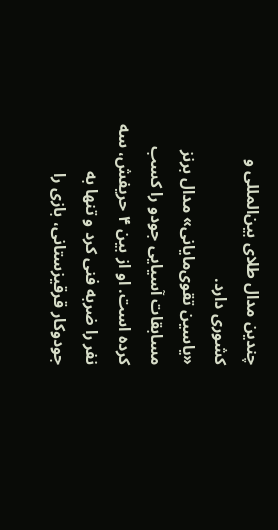چندین مدال طلای بین‌المللی و کشوری دارد.
«یاسین تقوی‌مایانی» مدال برنز مسابقات آسیایی جودو را کسب کرده است. او از بین ۴ حریفش، سه نفر را ضربه فنی کرد و تنها به جودوکار قرقیزستانی، بازی را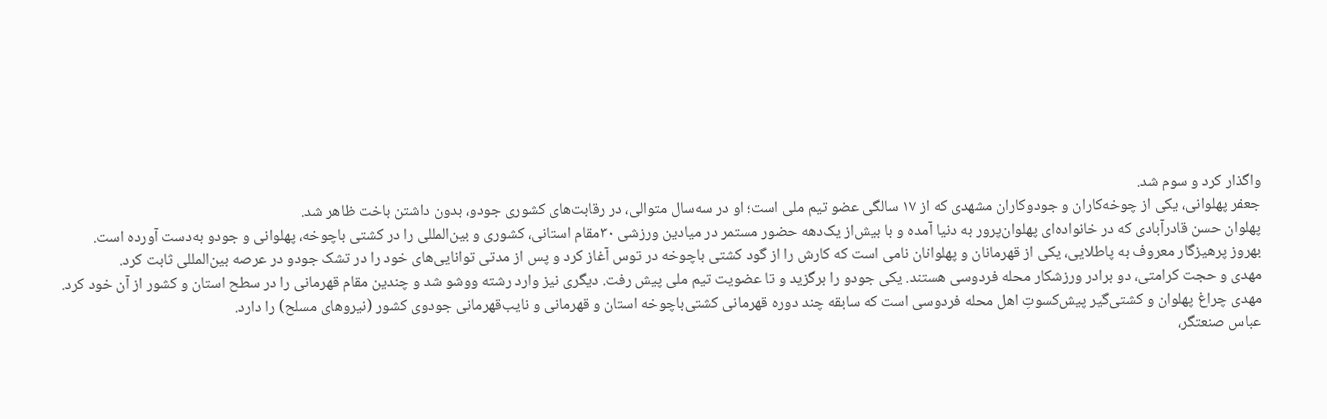واگذار کرد و سوم شد.
جعفر پهلوانی، یکی از چوخه‌کاران و جودوکاران مشهدی که از ۱۷ سالگی عضو تیم ملی است؛ او در سه‌سال متوالی، در رقابت‌های کشوری جودو، بدون داشتن باخت ظاهر شد.
پهلوان حسن قادرآبادی که در خانواده‌ای پهلوان‌پرور به دنیا آمده و با بیش‌از یک‌دهه حضور مستمر در میادین ورزشی ۳۰‌مقام استانی، کشوری و بین‌المللی را در کشتی باچوخه، پهلوانی و جودو به‌دست آورده است.
بهروز پرهیزگار معروف به پاطلایی، یکی از قهرمانان و پهلوانان نامی است که کارش را از گود کشتی باچوخه در توس آغاز کرد و پس از مدتی توانایی‌های خود را در تشک جودو در عرصه بین‌المللی ثابت کرد.
مهدی و حجت کرامتی، دو برادر ورزشکار محله فردوسی هستند. یکی جودو را برگزید و تا عضویت تیم ملی پیش رفت. دیگری نیز وارد رشته ووشو شد و چندین مقام قهرمانی را در سطح استان و کشور از آن خود کرد.
مهدی چراغ پهلوان و کشتی‌گیر پیش‌کسوتِ اهل محله فردوسی است که سابقه چند دوره قهرمانی کشتی‌باچوخه استان و قهرمانی و نایب‌قهرمانی جودوی کشور (نیرو‌های مسلح) را دارد.
عباس صنعتگر،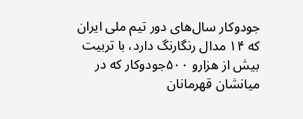جودوکار سال‌های دور تیم ملی ایران که ۱۴ مدال رنگارنگ دارد، با تربیت بیش از هزارو ۵۰۰‌جودوکار که در میانشان قهرمانان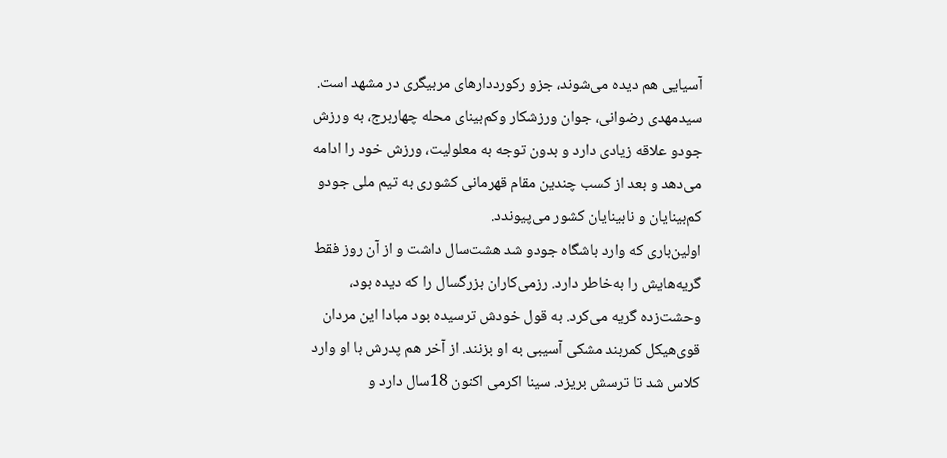آسیایی هم دیده می‌شوند، جزو رکورددار‌های مربیگری در مشهد است.
سیدمهدی رضوانی، جوان ورزشکار وکم‌بینای محله چهاربرج، به ورزش جودو علاقه زیادی دارد و بدون توجه به معلولیت، ورزش خود را ادامه می‌دهد و بعد از کسب چندین مقام قهرمانی کشوری به تیم ملی جودو کم‌بینایان و نابینایان کشور می‌پیوندد.
اولین‌باری که وارد باشگاه جودو شد هشت‌سال داشت و از آن روز فقط گریه‌هایش را به‌خاطر دارد. رزمی‌کاران بزرگسال را که دیده بود، وحشت‌زده گریه می‌کرد. به قول خودش ترسیده بود مبادا این مردان قوی‌هیکل کمربند مشکی آسیبی به او بزنند. از آخر هم پدرش با او وارد کلاس شد تا ترسش بریزد. سینا اکرمی اکنون 18سال دارد و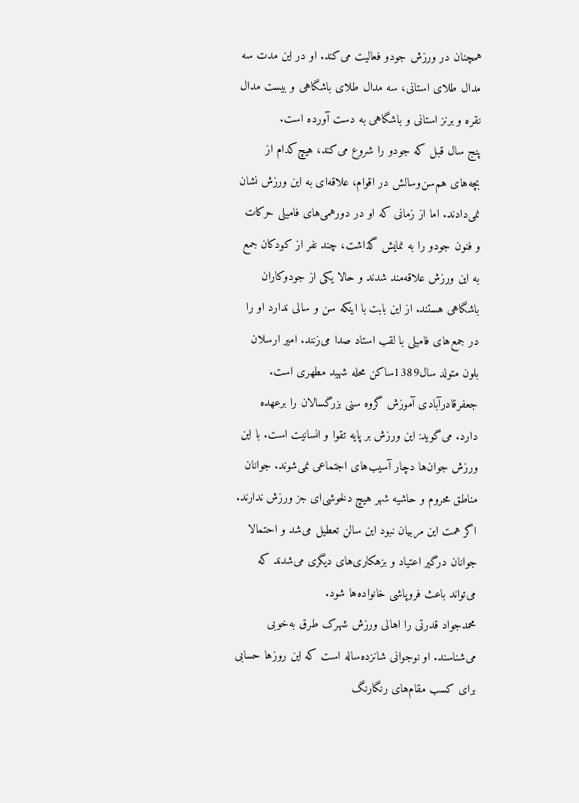همچنان در ورزش جودو فعالیت می‌کند. او در این مدت سه مدال طلای استانی، سه مدال طلای باشگاهی و بیست مدال نقره و برنز استانی و باشگاهی به دست آورده است.
پنج سال قبل که جودو را شروع می‌کند، هیچ‌کدام از بچه‌های هم‌سن‌وسالش در اقوام، علاقه‌ای به این ورزش نشان نمی‌دادند. اما از زمانی که او در دورهمی‌های فامیلی حرکات و فنون جودو را به نمایش گذاشت، چند نفر از کودکان جمع به این ورزش علاقه‌مند شدند و حالا یکی از جودوکاران باشگاهی هستند. از این بابت با اینکه سن و سالی ندارد او را در جمع‌های فامیلی با لقب استاد صدا می‌زنند. امیر ارسلان بلون متولد سال1389ساکن محله شهید مطهری است.
جعفرقادرآبادی آموزش گروه سنی بزرگسالان را برعهده دارد. می‌گوید: این ورزش بر پایه تقوا و انسانیت است. با این ورزش جوان‌ها دچار آسیب‌های اجتماعی نمی‌شوند. جوانان مناطق محروم و حاشیه شهر هیچ دلخوشی‌ای جز ورزش ندارند. اگر همت این مربیان نبود این سالن تعطیل می‌شد و احتمالا جوانان درگیر اعتیاد و بزهکاری‌های دیگری می‌شدند که می‌تواند باعث فروپاشی خانواده‌ها شود.
محمدجواد قدرتی را اهالی ورزش شهرک طرق به‌خوبی می‌شناسند. او نوجوانی شانزده‌ساله است که این روزها حسابی برای کسب مقام‌های رنگارنگ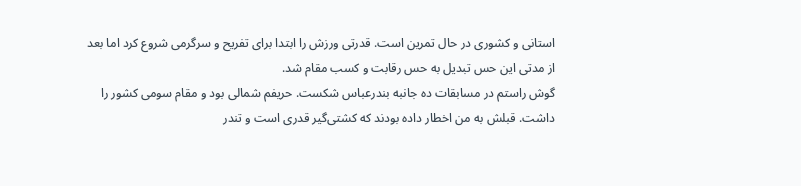استانی و کشوری در حال تمرین است. قدرتی ورزش را ابتدا برای تفریح و سرگرمی شروع کرد اما بعد از مدتی این حس تبدیل به حس رقابت و کسب مقام شد.
گوش راستم در مسابقات ده‌ جانبه بندر‌عباس شکست. حریفم شمالی بود و مقام سومی کشور را داشت. قبلش به من اخطار داده بودند که کشتی‌گیر قدری است و تندر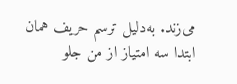می‌زند. به‌‌دلیل ترسم حریف همان ابتدا سه امتیاز از من جلو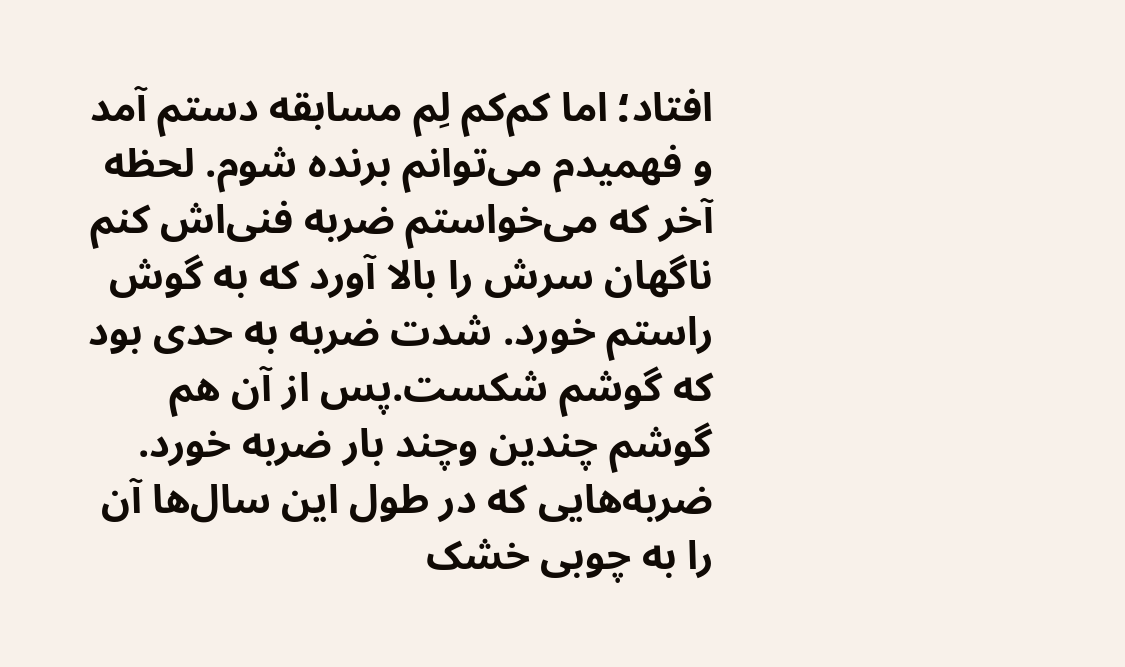افتاد؛ اما کم‌کم لِم مسابقه دستم آمد و فهمیدم می‌توانم برنده شوم. لحظه آخر که می‌خواستم ضربه فنی‌اش کنم ناگهان سرش را بالا آورد که به گوش راستم خورد. شدت ضربه به حدی بود که گوشم شکست.پس از آن هم گوشم چندین وچند بار ضربه خورد. ضربه‌هایی که در طول این سال‌ها آن را به‌ چوبی خشک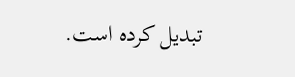تبدیل کرده است.